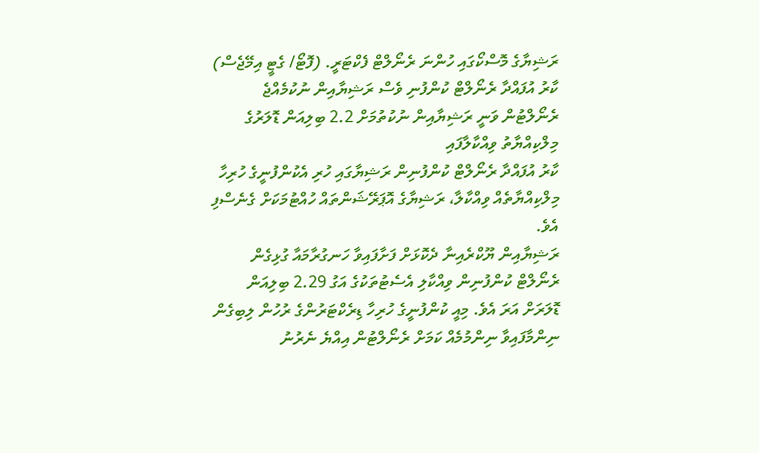ރަޝިޔާގެ މޮސްކޯގައި ހުންނަ ރެނޯލްޓް ފެކްޓަރީ. (ފޮޓޯ/ ގެޓީ އިމޭޖެސް)
ކާރު އުފައްދާ ރެނޯލްޓް ކުންފުނި ވެސް ރަޝިޔާއިން ނުކުމެއްޖެ
ރެނޯލްޓުން ވަނީ ރަޝިޔާއިން ނުކުތުމަށް 2.2 ބިލިއަން ޑޮލަރުގެ މިލްކިއްޔާތު ވިއްކާލާފައި
ކާރު އުފައްދާ ރެނޯލްޓް ކުންފުނިން ރަޝިޔާގައި ހުރި އެކުންފުނީގެ ހުރިހާ މިލްކިއްޔާތެއް ވިއްކާލާ، ރަޝިޔާގެ އޮޕަރޭޝަންތައް ހުއްޓުމަކަށް ގެނެސްފި އެވެ.
ރަޝިޔާއިން ޔޫކްރެއިނާ ދެކޮޅަށް ފަށާފައިވާ ހަނގުރާމައާ ގުޅިގެން ރެނޯލްޓް ކުންފުނިން ވިއްކާލި އެސެޓުތަކުގެ އަގު 2.29 ބިލިއަން ޑޮލަރަށް އަރަ އެވެ. މިއީ ކުންފުނީގެ ހުރިހާ ޑިރެކްޓަރުންގެ ރުހުން ލިބިގެން ނިންމާފައިވާ ނިންމުމެއް ކަމަށް ރެނޯލްޓުން އިއްޔެ ނެރުނު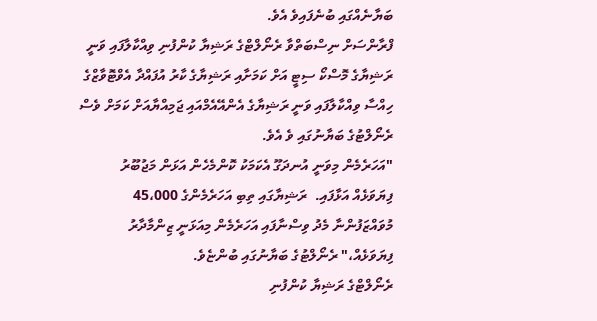ބަޔާނެއްގައި ބުނެފައިވެ އެވެ.
ފްރާންސަށް ނިސްބަތްވާ ރެނޯލްޓްގެ ރަޝިޔާ ކުންފުނި ވިއްކާލާފައި ވަނީ ރަޝިޔާގެ މޮސްކޯ ސިޓީ އަށް ކަމަށާއި ރަޝިޔާގެ ކާރު އުފައްދާ އެވްޓޮވާޒްގެ ހިއްސާ ވިއްކާލާފައި ވަނީ ރަޝިޔާގެ އެންއޭއެމްއައި ޖަމިއްޔާއަށް ކަމަށް ވެސް ރެނޯލްޓުގެ ބަޔާނުގައި ވެ އެވެ.
"އަހަރެމެން މިވަނީ އުނދަގޫ އެކަމަކު ކޮންމެހެން އަޅަން މަޖުބޫރު ފިޔަވަޅެއް އަޅާފައި.  ރަޝިޔާގައި ތިބި އަހަރެމެންގެ 45،000 މުވައްޒަފުންނާ މެދު ވިސްނާފައި އަހަރެމެން މިއަޅަނީ ޒިންމާދާރު ފިޔަވަޅެއް،" ރެނޯލްޓުގެ ބަޔާނުގައި ބުންޏެވެ.
ރެނޯލްޓްގެ ރަޝިޔާ ކުންފުނި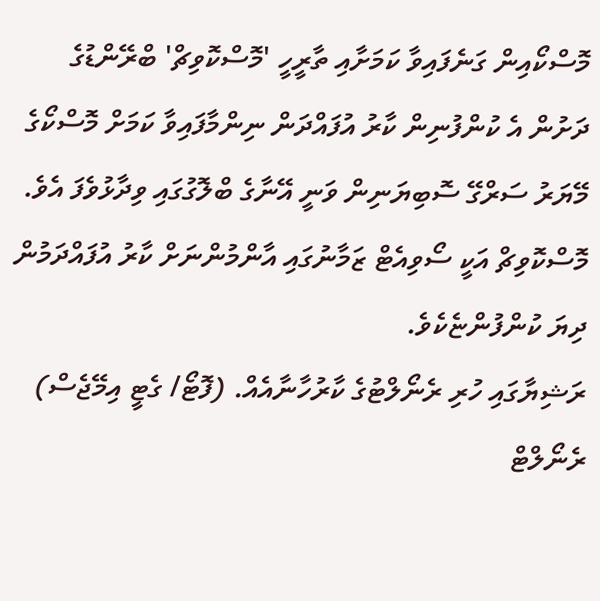މޮސްކޯއިން ގަނެފައިވާ ކަމަށާއި ތާރީހީ 'މޮސްކޮވިޗް' ބްރޭންޑުގެ ދަށުން އެ ކުންފުނިން ކާރު އުފައްދަން ނިންމާފައިވާ ކަމަށް މޮސްކޯގެ މޭޔަރު ސަރްގޭ ސޮބިޔަނިން ވަނީ އޭނާގެ ބްލޮގުގައި ވިދާޅުވެފަ އެވެ.
މޮސްކޮވިޗް އަކީ ސޯވިއެޓް ޒަމާނުގައި އާންމުންނަށް ކާރު އުފައްދަމުން ދިޔަ ކުންފުންޏެކެވެ.
ރަޝިޔާގައި ހުރި ރެނޯލްޓުގެ ކާރުހާނާއެއް. (ފޮޓޯ/ ގެޓީ އިމޭޖެސް)
ރެނޯލްޓް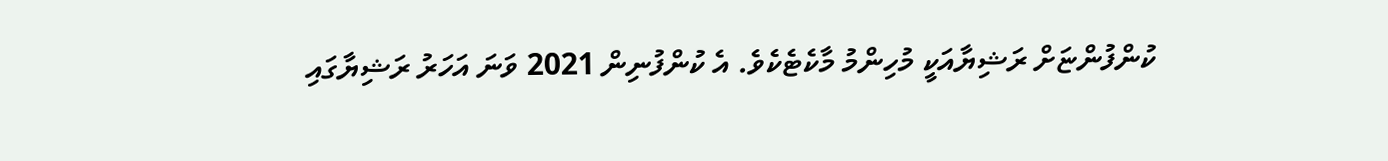ކުންފުންޏަށް ރަޝިޔާއަކީ މުހިންމު މާކެޓެކެވެ. އެ ކުންފުނިން 2021 ވަނަ އަހަރު ރަޝިޔާގައި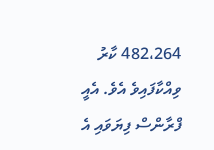482،264 ކާރު ވިއްކާފައިވެ އެވެ. އެއީ ފްރާންސް ފިޔަވައި އެ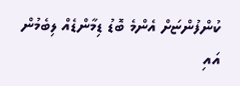ކުންފުންޏަށް އެންމެ ބޮޑު ޑިމާންޑެއް ލިބެމުން އައި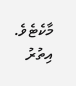މާކެޓެވެ.
އިތުރު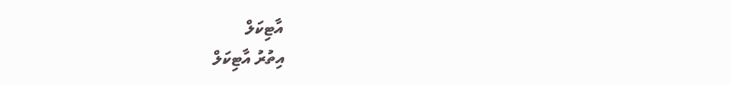އާޓިކަލް
އިތުރު އާޓިކަލް